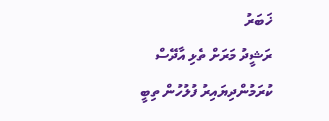ޚަބަރު
ރަޝީދު މަރަށް ތެޅި އާދޭސް ކުރަމުންދިޔައިރު ފުލުހުން ތިބީ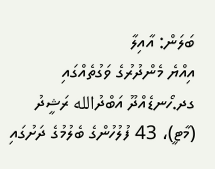ބަލަން: އާއިލާ
އިއްޔެ މެންދުރުގެ ވަގުތެއްގައި ގދ.ހޯނޑެއްދޫ އަބްދުالله ރަޝީދު (މާޓީ)، 43 ފުލުހުންގެ ބެލުމުގެ ދަށުގައި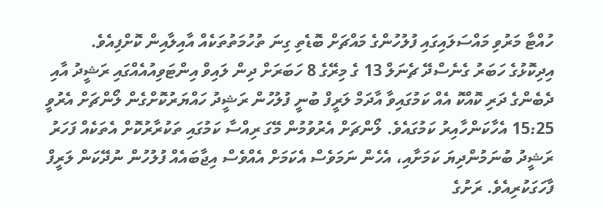ހުއްޓާ މަރުވި މައްސަލައިގައި ފުލުހުންގެ މައްޗަށް ބޮޑެތި ގިނަ ތުހުމަތުތަކެއް އާއިލާއިން ކޮށްފިއެވެ.
އިދިކޮޅުގެ ހަބަރު ގެނެސްދޭ ޗެނަލް 13 ގެ މިރޭގެ 8 ހަބަރަށް ދިން ލައިވް އިންޓަވިއުއެއްގައި ރަޝީދު އާއި ދެބެންގެ ދަރި ކޮއްކޮ އެއް ކަމުގައިވާ އާދަމް ލަރީފް ބުނީ ފުލުހުން ރަޝީދު ހައްޔަރުކޮށްގެން ލޯންޗަށް އެރުވީ 15:25 އެހާކަންހާއިރު ކަމުގައެވެ. ލޯންޗަށް އެރުވުމުން މޭގަ ރިއްސާ ކަމުގައި ތަކުރާރުކޮށް އެތަކެއް ފަހަރު ރަޝީދު ބުނަމުންދިޔަ ކަމަށާއި، އެހެން ނަމަވެސް އެކަމަށް އެއްވެސް އިޖާބައެއް ފުލުހުން ނުދޭކަން ލަރީފް ފާހަގަކުރިއެވެ. ރަށުގެ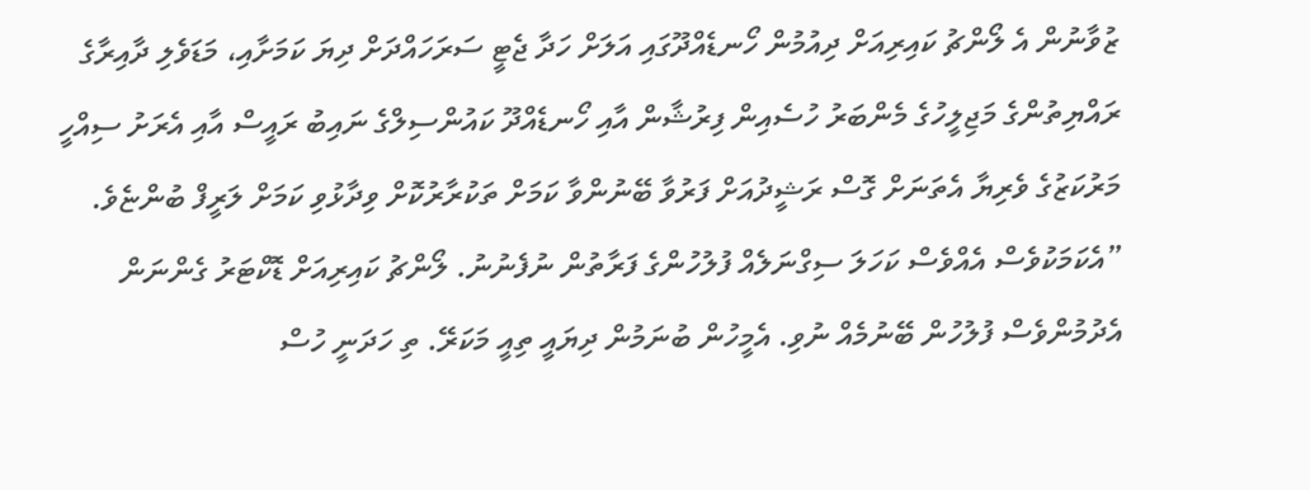ޒުވާނުން އެ ލޯންޗު ކައިރިއަށް ދިއުމުން ހޯނޑެއްދޫގައި އަލަށް ހަދާ ޖެޓީ ސަރަހައްދަށް ދިޔަ ކަމަށާއި، މަޑަވެލި ދާއިރާގެ ރައްޔިތުންގެ މަޖިލީހުގެ މެންބަރު ހުސެއިން ފިރުޝާން އާއި ހޯނޑެއްދޫ ކައުންސިލްގެ ނައިބު ރައީސް އާއި އެރަށު ސިއްހީ މަރުކަޒުގެ ވެރިޔާ އެތަނަށް ގޮސް ރަޝީދުއަށް ފަރުވާ ބޭނުންވާ ކަމަށް ތަކުރާރުކޮށް ވިދާޅުވި ކަމަށް ލަރީފް ބުންޏެވެ.
”އެކަމަކުވެސް އެއްވެސް ކަހަލަ ސިގްނަލެއް ފުލުހުންގެ ފަރާތުން ނުފެނުނު. ލޯންޗު ކައިރިއަށް ޑޮކްޓަރު ގެންނަން އެދުމުންވެސް ފުލުހުން ބޭނުމެއް ނުވި. އެމީހުން ބުނަމުން ދިޔައީ ތިއީ މަކަރޭ. ތި ހަދަނީ ހުސް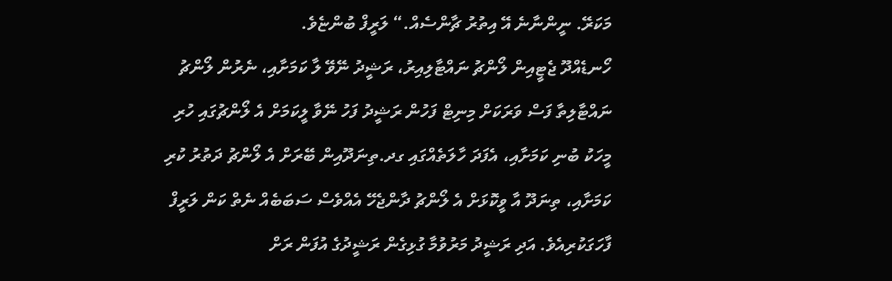މަކަރޭ. ނީންނާނެ އޭ އިތުރު ޗާންސެއް.“ ލަރީފް ބުންޏެވެ.
ހޯނޑެއްދޫ ޖެޓީއިން ލޯންޗު ނައްޓާލިއިރު، ރަޝީދު ނޭވޭ ލާ ކަމަށާއި، ނެރުން ލޯންޗު ނައްޓާލިތާ ފަސް ވަރަކަށް މިނިޓް ފަހުން ރަޝީދު ފަހު ނޭވާ ލީކަމަށް އެ ލޯންޗުގައި ހުރި މީހަކު ބުނި ކަމަށާއި، އެފަދަ ހާލަތެއްގައި ގދ.ތިނަދޫއިން ބޭރަށް އެ ލޯންޗު ދަތުރު ކުރި ކަމަށާއި، ތިނަދޫ އާ ވީކޮޅަށް އެ ލޯންޗު ދާންޖެހޭ އެއްވެސް ސަބަބެއް ނެތް ކަން ލަރީފް ފާހަގަކުރިއެވެ. އަދި ރަޝީދު މަރުވުމާ ގުޅިގެން ރަޝީދުގެ އުފަން ރަށް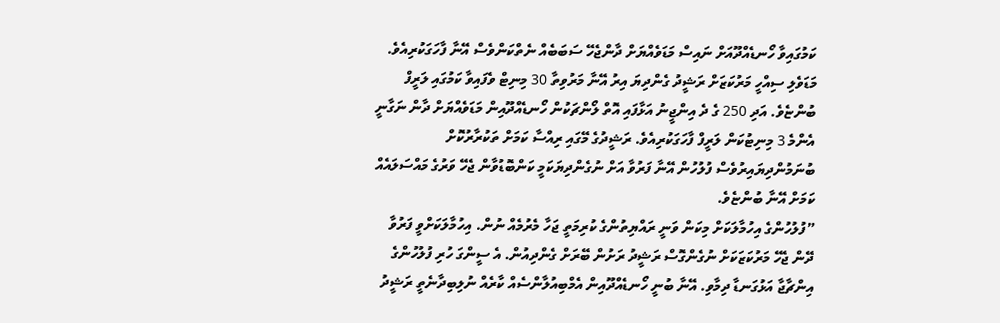ކަމުގައިވާ ހޯނޑެއްދޫއަށް ނައިސް މަޑަވެއްޔަށް ދާންޖެހޭ ސަބަބެއް ނެތްކަންވެސް އޭނާ ފާހަގަކުރިއެވެ.
މަޑަވެލި ސިއްހީ މަރުކަޒަށް ރަޝީދު ގެންދިޔަ އިރު އޭނާ މަރުވިތާ 30 މިނިޓް ވެފައިވާ ކަމުގައި ލަރީފް ބުންޏެވެ. އަދި 250 ގެ ދެ އިންޖީނު އަޅާފައި އޮތް ލޯންޗަކުން ހޯނޑެއްދޫއިން މަޑަވެއްޔަށް ދާން ނަގާނީ އެންމެ 3 މިނިޓުކަން ލަރީފް ފާހަގަކުރިއެވެ. ރަޝީދުގެ މޭގައި ރިއްސާ ކަމަށް ތަކުރާރުކޮށް ބުނަމުންދިޔައިރުވެސް ފުލުހުން އޭނާ ފަރުވާ އަށް ނުގެންދިޔަކަމީ ކަންބޮޑުވާން ޖެހޭ ވަރުގެ މައްސަލައެއް ކަމަށް އޭނާ ބުންޏެވެ.
”ފުލުހުންގެ އިހުމާލަކަށް މިކަން ވަނީ ރައްޔިތުންގެ ކުރިމަތީ ޖަހާ މެރުމެއް ނުން. އިހުމާލަކަށްވީ ފަރުވާ ދޭން ޖެހޭ މަރުކަޒަކަށް ނުގެންގޮސް ރަޝީދު ރަށުން ބޭރަށް ގެންދިއުން. އެ ސީންގަ ހުރި ފުލުހުންގެ އިންޗާޖާ އަޅުގަނޑާ ދިމާވި. އޭނާ ބުނީ ހޯނޑެއްދޫއިން އެމްބިއުލާންސެއް ކާރެއް ނުލިބިދާނެތީ ރަޝީދު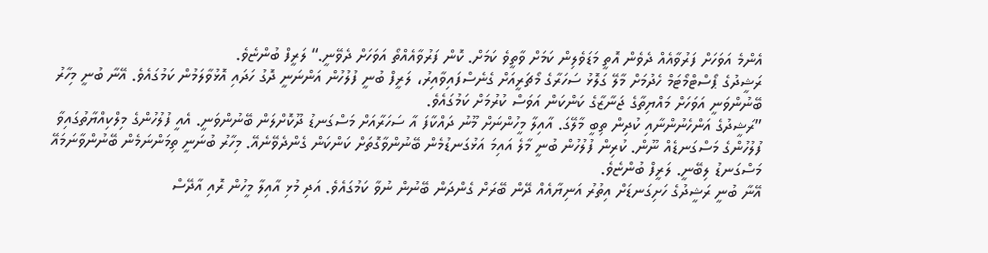އެންމެ އަވަހަށް ފަރުވާއެއް ދެވެން އޮތީ މަޑަވެލިން ކަމަށް ވާތީވެ ކަމަށް. ކޮން ފަރުވާއެއްތޯ އަވަހަށް ދެވޭނީ.“ ލަރީފް ބުންޏެވެ.
ރަޝީދުގެ ޕޯސްޓްމޯޓަމް ހެދުމަށް މާލޭ ގަލޮޅު ސަހަރާގެ މޯޗަރީއަށް ގެނެސްފައިވާއިރު، ލަރީފް ބުނީ ފުލުހުން އަންނަނީ ދޮގު ހަދައި އޮޅުވާލަމުން ކަމުގައެވެ. އޭނާ ބުނީ މިހާރު ބޭނުންވަނީ އަވަހަށް މައްޔިތާގެ ޖަނާޒާގެ ކަންކަން އަވަސް ކުރުމަށް ކަމުގައެވެ.
”ރަޝީދުގެ އަންހެނުންނާއި ކުދިން ތިބީ މާލޭގަ. އާއިލާ މީހުންނަށް މޫނު ދައްކާފަ އާ ސަހަރާއަށް މަސްގަނޑު ދޫކޮށްލަން ބޭނުންވަނީ. އެއީ ފުލުހުންގެ މިލްކިއްޔާތުގައިވާ ފުލުހުންގެ މަސްގަނޑެއް ނޫން. ކުރިން ފުލުހުން ބުނީ މާލެ އައިމަ އަޅުގަނޑުމެން ބޭނުންވާގޮތަށް ކަންކަން ގެންދެވޭނެއޭ. މިހާރު ބުނަނީ ތިމަންނަމެން ބޭނުންވާނަމައޭ މަސްގަނޑު ލިބޭނީ. ލަރީފް ބުންޏެވެ.
އޭނާ ބުނީ ރަޝީދުގެ ހަށިގަނޑަށް އިތުރު އަނިޔާއެއް ދޭން ބޭރަށް ގެންދަން ބޭނުން ނުވާ ކަމުގައެވެ. އަދި މުޅި އާއިލާ މީހުން ރޮއި އާދޭސް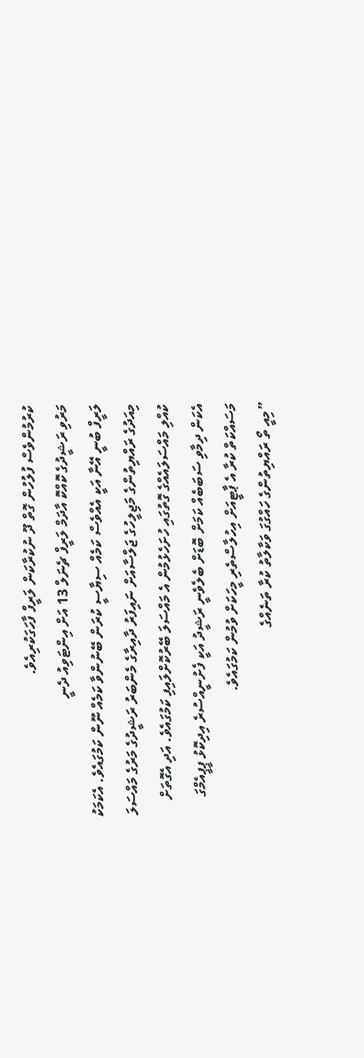ކުރުމުންވެސް ފުލުހުން ގޮތް ދޫ ނުކުރާކަން ލަރީފް ފާހަގަކުރިއެވެ.
މަރުވި ރަޝީދުގެ ކޮއްކޮ އާދަމް ލަރީފް ޗެނަލް 13 އަށް އިންޓަވިއު ދެނީ
ލަރީފް ބުނީ އޭނާ އަކީ އެއްވެސް ކަމެއް ސިޔާސީ ކުރަން ބޭނުންވާ ކަމެއް ނޫން ކަމުގައެވެ. އެކަމަކު މިއަދުގެ ރައްޔިތުންގެ މަޖިލީހުގެ ޖަލްސާއަށް ނައިފަރު ދާއިރާގެ މެންބަރު ރަޝީދުގެ މަރުގެ މައްސަލަ ކުއްލި މައްސަލައެއްގެ ގޮތުގައި ހުށަހެޅުމުން އެ މައްސަލަ ބޭރުކޮށްލައިފި ކަމުގައެވެ. އަދި އެގޮތަށް އެކަން ދިމާވި ސަބަބެއް ކަމަށް ބޮޑަށް ބެލެވެނީ ރަޝީދު އަކީ ފެށުނީއްސުރެ އިދިކޮޅު ޕީޕީއެމްގަ މަސައްކަތް ކުރާ އެ ޕާޓީއަށް އިހުލާސްތެރި މީހަކަށް ވުމުން ކަމުގައެވެ.
”މިއީ ތޯ ރައްޔިތުންގެ ހައްގުގަ ވަކާލާތު ކުރާ ތަނެއްގެ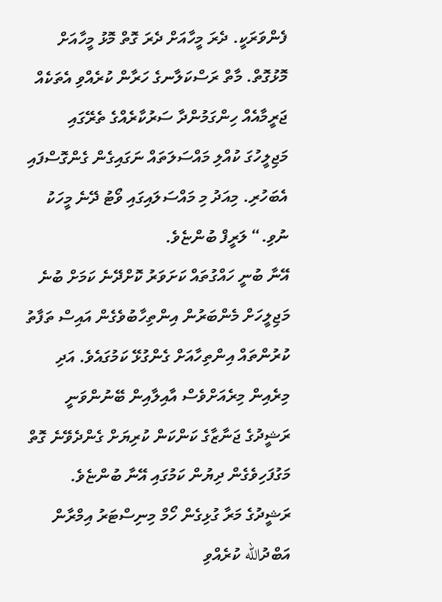ފެންވަރަކީ. ދެރަ މީހާއަށް ދެރަ ގޮތް މޮޅު މީހާއަށް މޮޅުގޮތް. މާތް ރަސްކަލާނގެ ހަރާން ކުރެއްވި އެތަކެއް ޖަރީމާއެއް ހިންގަމުންދާ ސަރުކާރެއްގެ ތެރޭގައި މަޖިލީހުގަ ކުއްލި މައްސަލަތައް ނަގައިގެން ގެންގޮސްފައި އެބަހުރި. މިއަދު މި މައްސަލައިގައި ވޯޓު ދޭނެ މީހަކު ނުވި.“ ލަރީފް ބުންޏެވެ.
އޭނާ ބުނީ ހައްގުތައް ކަށަވަރު ކޮށްދޭނެ ކަމަށް ބުނެ މަޖިލީހަށް މެންބަރުން އިންތިހާބުވެގެން އައިސް ތަފާތު ކުރުންތައް އިންތިހާއަށް ގެންގުޅޭ ކަމުގައެވެ. އަދި މިރެއިން މިރެއަށްވެސް އާއިލާއިން ބޭނުންވަނީ ރަޝީދުގެ ޖަނާޒާގެ ކަންކަން ކުރިޔަށް ގެންދެވޭނެ ގޮތް މަގުފަހިވެގެން ދިޔުން ކަމުގައި އޭނާ ބުންޏެވެ.
ރަޝީދުގެ މަރާ ގުޅިގެން ހޯމް މިނިސްޓަރު އިމްރާން އަބްދުالله ކުރެއްވި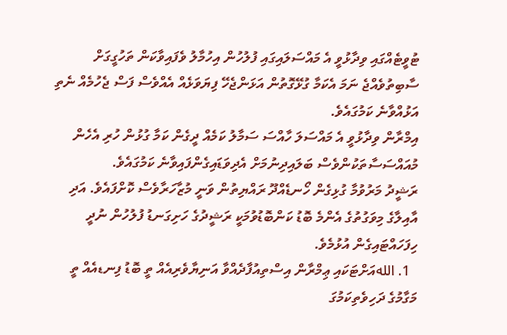ޓުވީޓެއްގައި ވިދާޅުވީ އެ މައްސަލައިގައި ފުލުހުން އިހުމާލު ވެފައިވާކަން ތަހުގީގަށް ސާބިތުވެއްޖެ ނަމަ އެކަމާ ގުޅޭގޮތުން އަޅަންޖެހޭ ފިޔަވަޅެއް އެއްވެސް ފަސް ޖެހުމެއް ނެތި އަޅުއްވާނެ ކަމުގައެވެ.
އިމްރާން ވިދާޅުވީ އެ މައްސަލަ ހާއްސަ ސަމާލު ކަމެއް ދީގެން ކަމާ ގުޅުން ހުރި އެހެން މުއައްސަސާތަކުންވެސް ބަލައިދިނުމަށް އެދިވަޑައިގެންފައިވާނެ ކަމުގައެވެ.
ރަޝީދު މަރުވުމާ ގުޅިގެން ހޯނޑެއްދޫ ރައްޔިތުން ވަނީ މުޒާހަރާވެސް ކޮށްފައެވެ. އަދި އާއިލާގެ މިވަގުތުގެ އެންމެ ބޮޑު ކަންބޮޑުވުމަކީ ރަޝީދުގެ ހަށިގަނޑު ފުލުހުން ނުދީ ހިފަހައްޓައިގެން އުޅުމެވެ.
  1. اللهއަށްޓަކައި ޢިމްރާން އިސްތިއުފާދެއްވާ އަނިޔާވެރިއެއް ތީ ބޮޑު ފިނޑއެއް ތީ މަގާމުގެ ދަހިވެތިކަމުގަ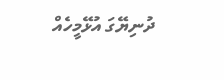ދުނިޔޭގަ އުޅޭމީހެއް